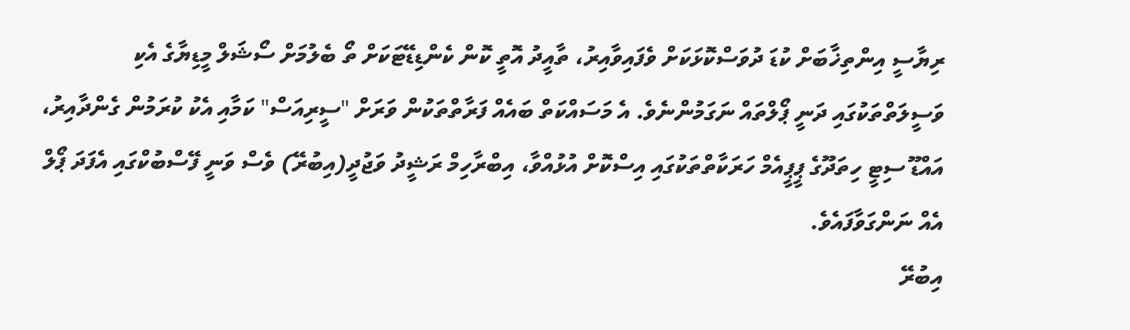ރިޔާސީ އިންތިޚާބަށް ކުޑަ ދުވަސްކޮޅަކަށް ވެފައިވާއިރު، ތާއީދު އޮތީ ކޮން ކެންޑިޑޭޓަކަށް ތޯ ބެލުމަށް ސޯޝަލް މީޑިޔާގެ އެކި ވަސީލަތްތަކުގައި ދަނީ ޕޯލްތައް ނަގަމުންނެވެ. އެ މަސައްކަތް ބައެއް ފަރާތްތަކުން ވަރަށް "ސީރިއަސް" ކަމާއި އެކު ކުރަމުން ގެންދާއިރު، އައްޑޫ ސިޓީ ހިތަދޫގެ ޕީޕީއެމް ހަރަކާތްތަކުގައި އިސްކޮށް އުޅުއްވާ، އިބްރާހިމް ރަޝީދު ވަޖުދީ(އިބުރޭ) ވެސް ވަނީ ފޭސްބުކްގައި އެފަދަ ޕޯލް އެއް ނަންގަވާފައެވެ.
އިބުރޭ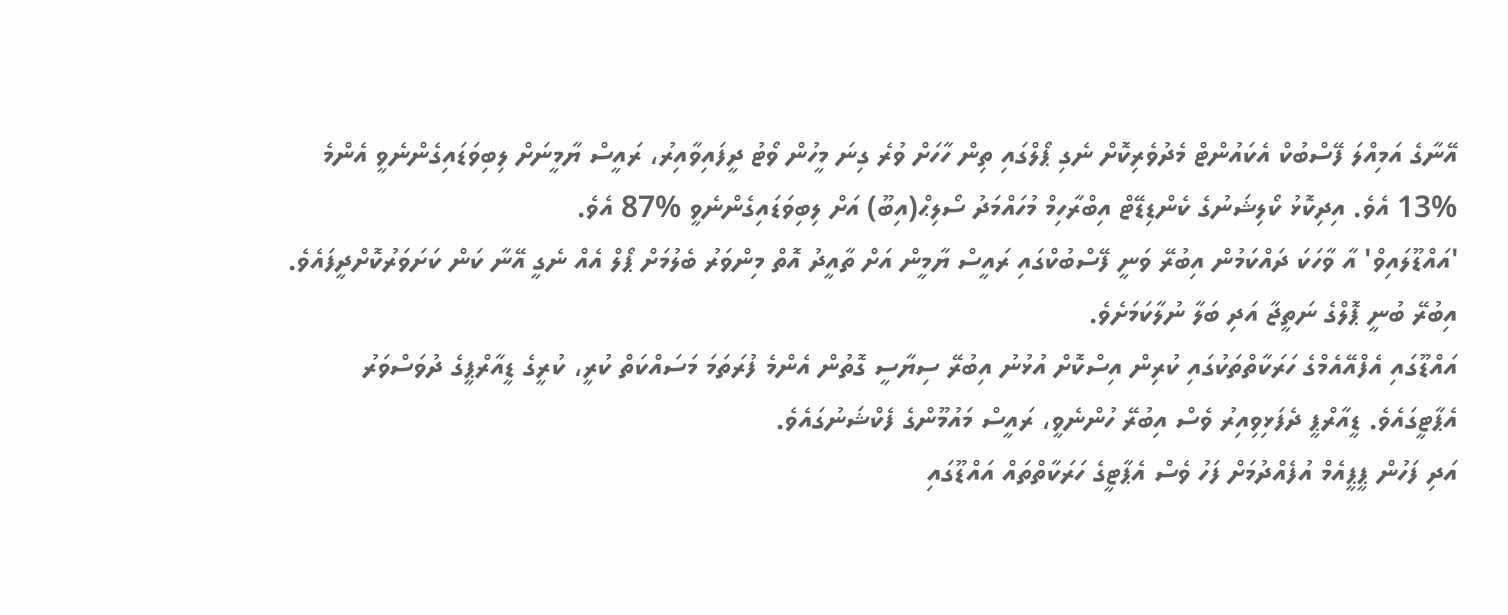އޭނާގެ އަމިއްލަ ފޭސްބުކް އެކައުންޓް މެދުވެރިކޮށް ނެގި ޕޯލްގައި ތިން ހާހަށް ވުރެ ގިނަ މީހުން ވޯޓު ދީފައިވާއިރު، ރައީސް ޔާމީނަށް ލިބިވަޑައިގެންނެވީ އެންމެ %13 އެވެ. އިދިކޮޅު ކޯލިޝަނުގެ ކެންޑިޑޭޓް އިބްރާހިމް މުހައްމަދު ސޯލިޙް(އިބޫ) އަށް ލިބިވަޑައިގެންނެވީ %87 އެވެ.
'އައްޑޫލައިވް' އާ ވާހަކަ ދައްކަމުން އިބުރޭ ވަނީ ފޭސްބުކްގައި ރައީސް ޔާމީން އަށް ތާއީދު އޮތް މިންވަރު ބެލުމަށް ޕޯލް އެއް ނެގީ އޭނާ ކަން ކަށަވަރުކޮށްދީފައެވެ. އިބުރޭ ބުނީ ޕޮލްގެ ނަތީޖާ އަދި ބަލާ ނުލާކަމަށެވެ.
އައްޑޫގައި އެފްއޭއެމްގެ ހަރަކާތްތަކުގައި ކުރިން އިސްކޮށް އުޅުނު އިބުރޭ ސިޔާސީ ގޮތުން އެންމެ ފުރަތަމަ މަސައްކަތް ކުރީ، ކުރީގެ ޑީއާރްޕީގެ ދުވަސްވަރު އެޕާޓީގައެވެ. ޑީއާރްޕީ ދެފަޅިވިއިރު ވެސް އިބުރޭ ހުންނެވީ، ރައީސް މައުމޫންގެ ފެކްޝަނުގައެވެ.
އަދި ފަހުން ޕީޕީއެމް އުފެއްދުމަށް ފަހު ވެސް އެޕާޓީގެ ހަރަކާތްތައް އައްޑޫގައި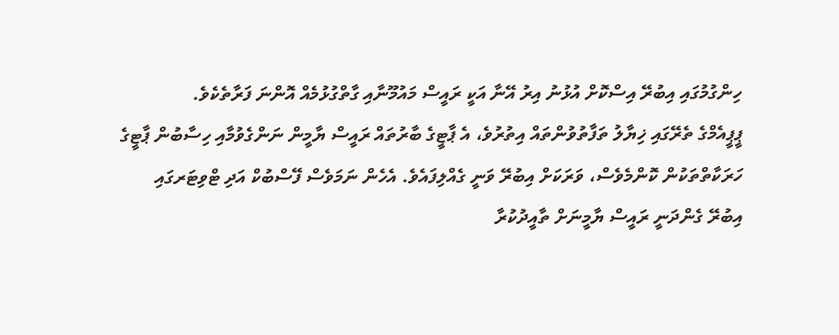ހިންގުމުގައި އިބުރޭ އިސްކޮށް އުޅުނު އިރު އޭނާ އަކީ ރައީސް މައުމޫނާއި ގާތްގުޅުމެއް އޮންނަ ފަރާތެކެވެ.
ޕީޕީއެމްގެ ތެރޭގައި ޚިޔާލު ތަފާތުވުންތައް އިތުރުވެ، އެ ޕާޓީގެ ބާރުތައް ރައީސް ޔާމީން ނަންގެވުމާއި ހިސާބުން ޕާޓީގެ ހަރަކާތްތަކުން ކޮންމެވެސް، ވަރަކަށް އިބުރޭ ވަނީ ގެއްލިފައެވެ. އެހެން ނަމަވެސް ފޭސްބުކް އަދި ޓްވިޓަރގައި އިބުރޭ ގެންދަނީ ރައީސް ޔާމީނަށް ތާއީދުކުރާ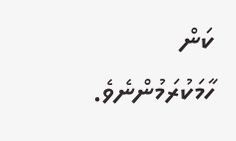ކަން ހާމަކުރަމުންނެވެ.